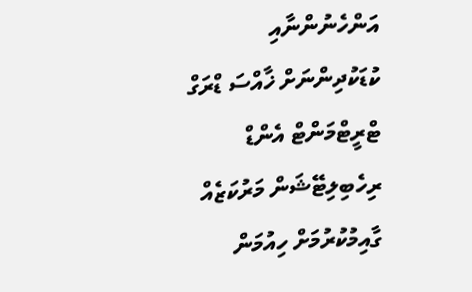އަންހެނުންނާއި ކުޑަކުދިންނަށް ޚާއްސަ ޑްރަގް ޓްރީޓްމަންޓް އެންޑް ރިހެބިލިޓޭޝަން މަރުކަޒެއް ގާއިމުކުރުމަށް ހިއުމަން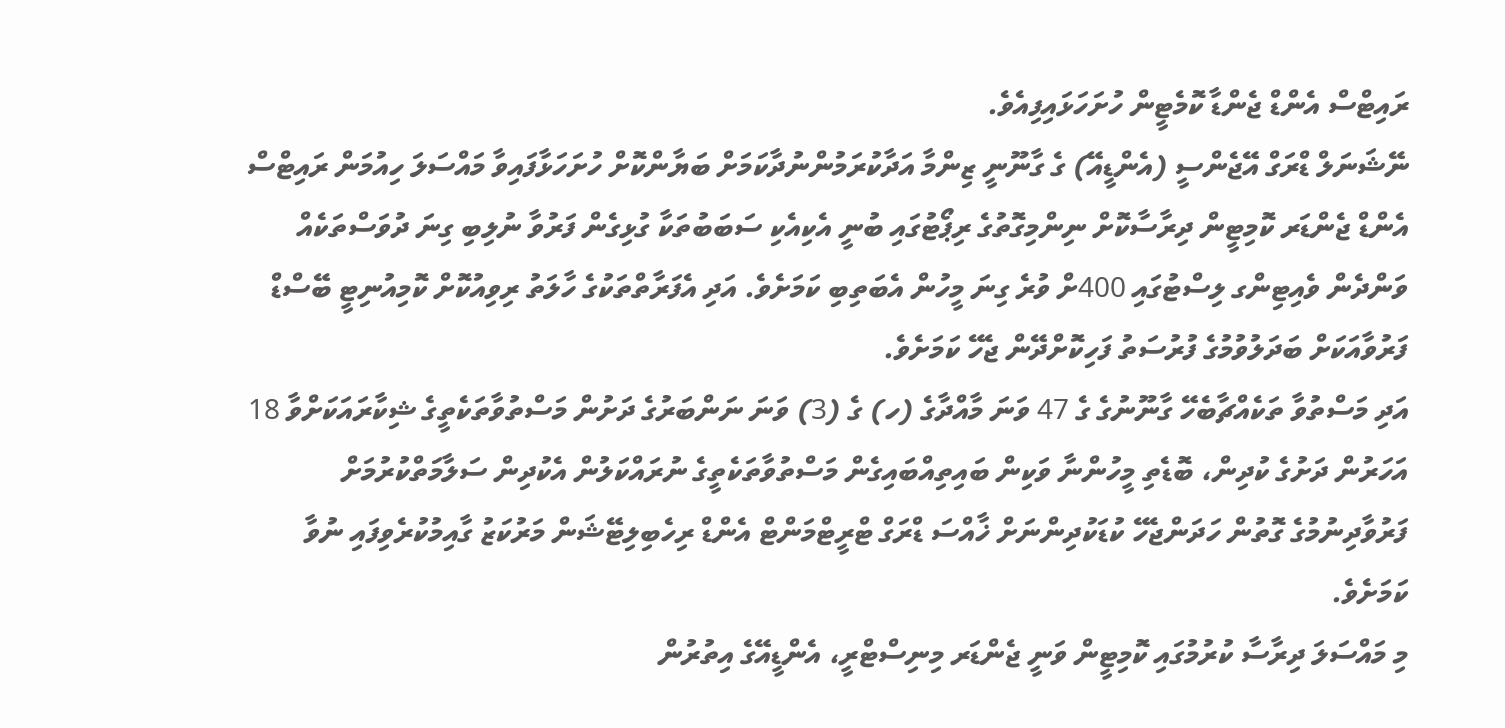ރައިޓްސް އެންޑް ޖެންޑާ ކޮމެޓީން ހުށަހަޅައިފިއެވެ.
ނޭޝަނަލް ޑްރަގް އޭޖެންސީ (އެންޑީއޭ) ގެ ގާނޫނީ ޒިންމާ އަދާކުރަމުންނުދާކަމަށް ބަޔާންކޮށް ހުށަހަޅާފައިވާ މައްސަލަ ހިއުމަން ރައިޓްސް އެންޑް ޖެންޑަރ ކޮމިޓީން ދިރާސާކޮށް ނިންމިގޮތުގެ ރިޕޯޓުގައި ބުނީ އެކިއެކި ސަބަބުތަކާ ގުޅިގެން ފަރުވާ ނުލިބި ގިނަ ދުވަސްތަކެއް ވަންދެން ވެއިޓިންގ ލިސްޓުގައި 400ށް ވުރެ ގިނަ މީހުން އެބަތިބި ކަމަށެވެ. އަދި އެފަރާތްތަކުގެ ހާލަތު ރިވިއުކޮށް ކޮމިއުނިޓީ ބޭސްޑް ފަރުވާއަކަށް ބަދަލުވުމުގެ ފުރުސަތު ފަހިކޮށްދޭން ޖެހޭ ކަމަށެވެ.
އަދި މަސްތުވާ ތަކެއްޗާބެހޭ ގާނޫނުގެ ގެ 47 ވަނަ މާއްދާގެ (ހ) ގެ (3) ވަނަ ނަންބަރުގެ ދަށުން މަސްތުވާތަކެތީގެ ޝިކާރައަކަށްވާ 18 އަހަރުން ދަށުގެ ކުދިން، ބޮޑެތި މީހުންނާ ވަކިން ބައިތިއްބައިގެން މަސްތުވާތަކެތީގެ ނުރައްކަލުން އެކުދިން ސަލާމަތްކުރުމަށް ފަރުވާދިނުމުގެ ގޮތުން ހަދަންޖެހޭ ކުޑަކުދިންނަށް ޚާއްސަ ޑްރަގް ޓްރީޓްމަންޓް އެންޑް ރިހެބިލިޓޭޝަން މަރުކަޒު ގާއިމުކުރެވިފައި ނުވާ ކަމަށެވެ.
މި މައްސަލަ ދިރާސާ ކުރުމުގައި ކޮމިޓީން ވަނީ ޖެންޑަރ މިނިސްޓްރީ، އެންޑީއޭގެ އިތުރުން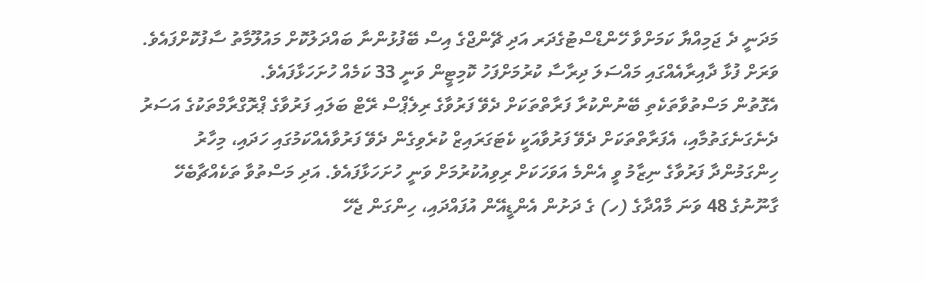މަދަނީ ދެ ޖަމިއްޔާ ކަމަށްވާ ހޭންޑްސްޓުގެދަރ އަދި ޗޭންޖްގެ އިސް ބޭފުޅުންނާ ބައްދަލުކޮށް މައުލޫމާތު ސާފުކޮށްފައެވެ. ވަރަށް ފުޅާ ދާއިރާއެއްގައި މައްސަލަ ދިރާސާ ކުރުމަށްފަހު ކޮމިޓީން ވަނީ 33 ކަމެއް ހުށަހަޅާފައެވެ.
އެގޮތުން މަސްތުވާތަކެތި ބޭނުންކުރާ ފަރާތްތަކަށް ދެވޭ ފަރުވާގެ ރިލެޕްސް ރޭޓް ބަލައި ފަރުވާގެ ޕްރޮގްރާމްތަކުގެ އަސަރު ދެނެގަނެގަތުމާއި، އެފަރާތްތަކަށް ދެވޭ ފަރުވާއަކީ ކެޓަގަރައިޒް ކުރެވިގެން ދެވޭ ފަރުވާއެއްކަމުގައި ހަދައި، މިހާރު ހިންގަމުންދާ ފަރުވާގެ ނިޒާމު ވީ އެންމެ އަވަހަކަށް ރިވިއުކުރުމަށް ވަނީ ހުށަހަޅާފައެވެ. އަދި މަސްތުވާ ތަކެއްޗާބެހޭ ގާނޫނުގެ 48 ވަނަ މާއްދާގެ (ހ) ގެ ދަށުން އެންޑީއޭން އުފައްދައި، ހިންގަން ޖެހޭ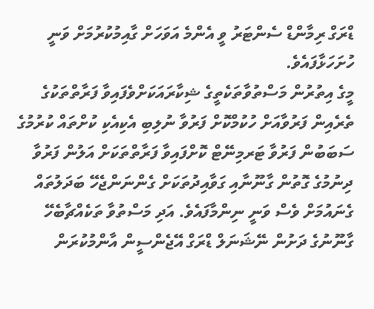ޑްރަގް ރިމާންޑް ސެންޓަރު ވީ އެންމެ އަވަހަށް ގާއިމުކުރުމަށް ވަނީ ހުށަހަޅާފައެވެ.
މީގެ އިތުރުން މަސްތުވާތަކެތީގެ ޝިކާރައަކަށްވެފައިވާ ފަރާތްތަކުގެ ތެރެއިން ފަރުވާއަށް ހުކުމްކޮށް ފަރުވާ ނުލިބި އެކިއެކި ކުށްތައް ކުރުމުގެ ސަބަބުން ފަރުވާ ޓަރމިނޭޓް ކޮށްފައިވާ ފަރާތްތަކަށް އަލުން ފަރުވާ ދިނުމުގެ ގޮތުން ގާނޫނާއި ގަވާއިދުތަކަށް ގެންނަންޖެހޭ ބަދަލުތައް ގެނައުމަށް ވެސް ވަނީ ނިންމާފައެވެ. އަދި މަސްތުވާ ތަކެއްޗާބެހޭ ގާނޫނުގެ ދަށުން ނޭޝަނަލް ޑްރަގް އޭޖެންސީން އާންމުކުރަން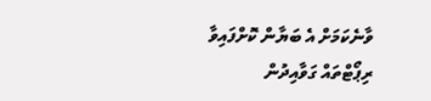ވާނެކަމަށް އެ ބަޔާން ކޮށްފައިވާ ރިޕޯޓްތައް ގަވާއިދުން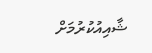ޝާއިއުކުރުމަށް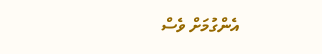އެންގުމަށް ވެސް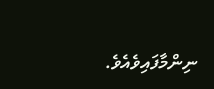ނިންމާފައިވެއެވެ.